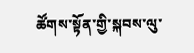ཚོགས་སྟོན་གྱི་སྐབས་ལུ་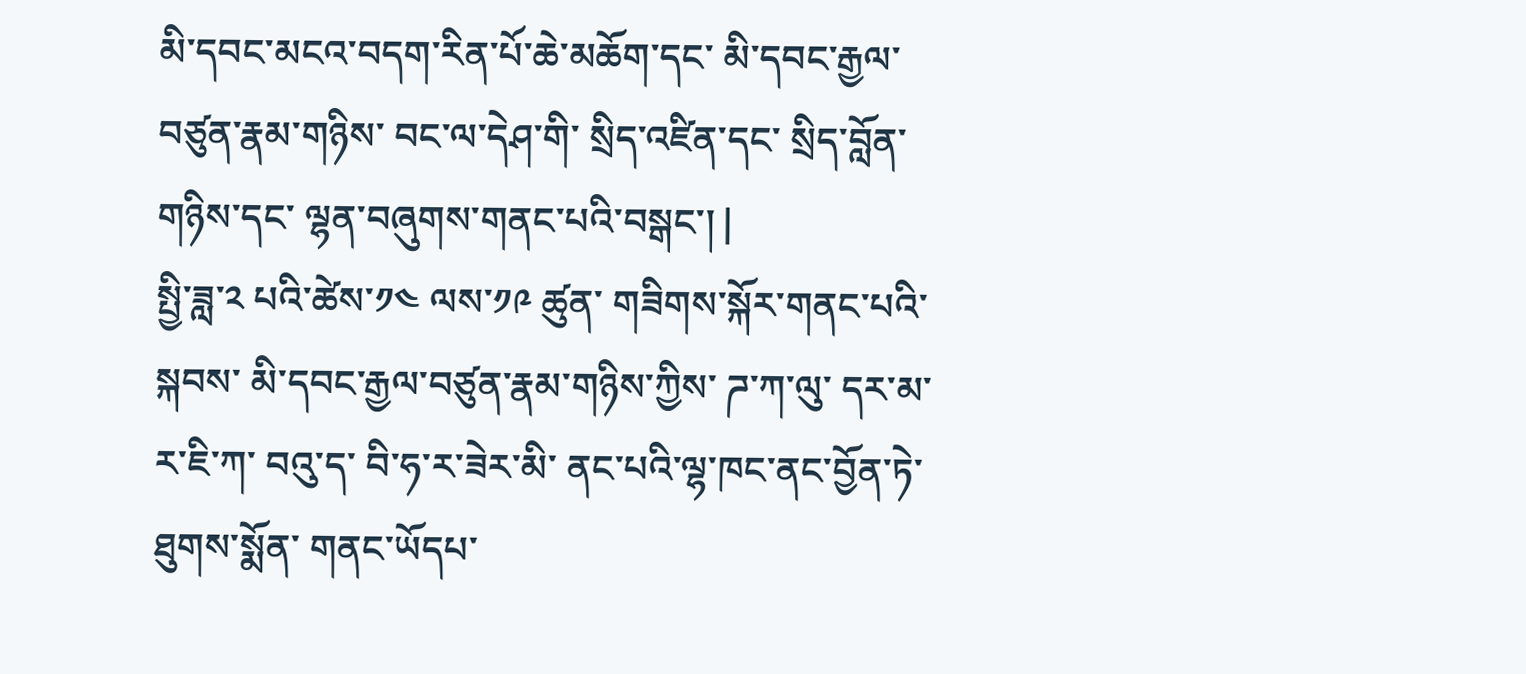མི་དབང་མངའ་བདག་རིན་པོ་ཆེ་མཆོག་དང་ མི་དབང་རྒྱལ་བཙུན་རྣམ་གཉིས་ བང་ལ་དེཤ་གི་ སྲིད་འཛིན་དང་ སྲིད་བློན་གཉིས་དང་ ལྷན་བཞུགས་གནང་པའི་བསྒང་། |
སྤྱི་ཟླ་༢ པའི་ཚེས་༡༤ ལས་༡༩ ཚུན་ གཟིགས་སྐོར་གནང་པའི་སྐབས་ མི་དབང་རྒྱལ་བཙུན་རྣམ་གཉིས་ཀྱིས་ ཌ་ཀ་ལུ་ དར་མ་ར་ཇི་ཀ་ བའུ་ད་ བི་ཧ་ར་ཟེར་མི་ ནང་པའི་ལྷ་ཁང་ནང་བྱོན་ཏེ་ ཐུགས་སྨོན་ གནང་ཡོདཔ་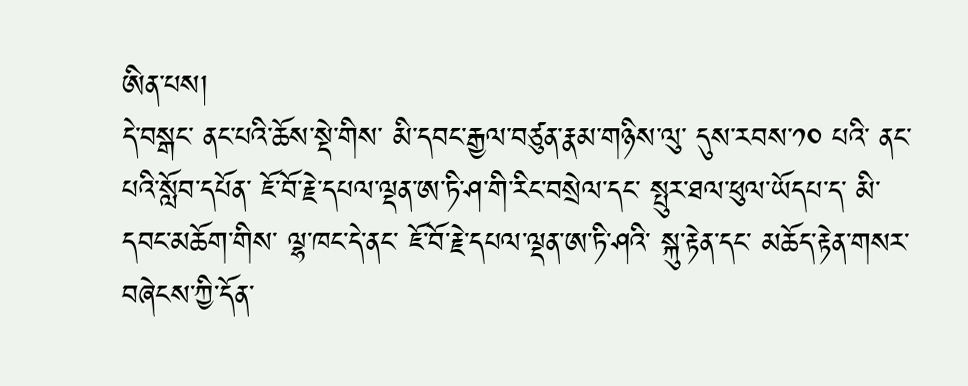ཨིན་པས།
དེ་བསྒང་ ནང་པའི་ཆོས་སྡེ་གིས་ མི་དབང་རྒྱལ་བཙུན་རྣམ་གཉིས་ལུ་ དུས་རབས་༡༠ པའི་ ནང་པའི་སློབ་དཔོན་ ཇོ་བོ་རྗེ་དཔལ་ལྡན་ཨ་ཏི་ཤ་གི་རིང་བསྲེལ་དང་ སྤུར་ཐལ་ཕུལ་ཡོདཔ་ད་ མི་དབང་མཆོག་གིས་ ལྷ་ཁང་དེ་ནང་ ཇོ་བོ་རྗེ་དཔལ་ལྡན་ཨ་ཏི་ཤའི་ སྐུ་རྟེན་དང་ མཆོད་རྟེན་གསར་བཞེངས་ཀྱི་དོན་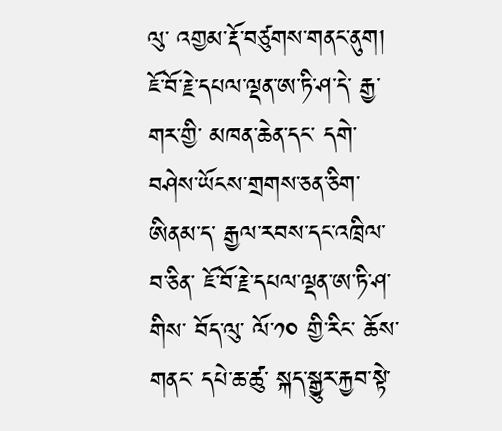ལུ་ འགྱམ་རྡོ་བཙུགས་གནང་ནུག།
ཇོ་བོ་རྗེ་དཔལ་ལྡན་ཨ་ཏི་ཤ་དེ་ རྒྱ་གར་གྱི་ མཁན་ཆེན་དང་ དགེ་བཤེས་ཡོངས་གྲགས་ཅན་ཅིག་ཨིནམ་ད་ རྒྱལ་རབས་དང་འཁྲིལ་བ་ཅིན་ ཇོ་བོ་རྗེ་དཔལ་ལྡན་ཨ་ཏི་ཤ་གིས་ བོད་ལུ་ ལོ་༡༠ གྱི་རིང་ ཆོས་གནང་ དཔེ་ཆ་ཚུ་ སྐད་སྒྱུར་རྐྱབ་སྟེ་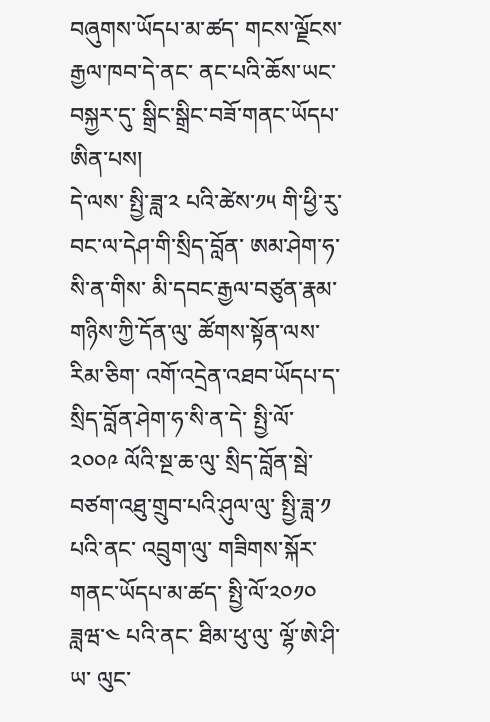བཞུགས་ཡོདཔ་མ་ཚད་ གངས་ལྗོངས་རྒྱལ་ཁབ་དེ་ནང་ ནང་པའི་ཆོས་ཡང་བསྐྱར་དུ་ སྒྲིང་སྒྲིང་བཟོ་གནང་ཡོདཔ་ཨིན་པས།
དེ་ལས་ སྤྱི་ཟླ་༢ པའི་ཚེས་༡༥ གི་ཕྱི་རུ་ བང་ལ་དེཤ་གི་སྲིད་བློན་ ཨམ་ཤེག་ཧ་སི་ན་གིས་ མི་དབང་རྒྱལ་བཙུན་རྣམ་གཉིས་ཀྱི་དོན་ལུ་ ཚོགས་སྟོན་ལས་རིམ་ཅིག་ འགོ་འདྲེན་འཐབ་ཡོདཔ་ད་ སྲིད་བློན་ཤེག་ཧ་སི་ན་དེ་ སྤྱི་ལོ་༢༠༠༩ ལོའི་སྔ་ཆ་ལུ་ སྲིད་བློན་སྦེ་ བཙག་འཐུ་གྲུབ་པའི་ཤུལ་ལུ་ སྤྱི་ཟླ་༡ པའི་ནང་ འབྲུག་ལུ་ གཟིགས་སྐོར་གནང་ཡོདཔ་མ་ཚད་ སྤྱི་ལོ་༢༠༡༠ ཟླཝ་༤ པའི་ནང་ ཐིམ་ཕུ་ལུ་ ལྷོ་ཨེ་ཤི་ཡ་ ལུང་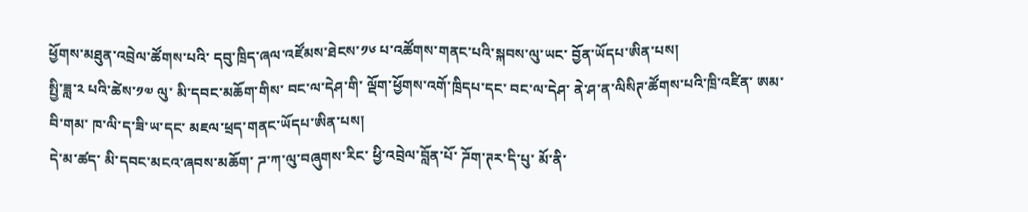ཕྱོགས་མཐུན་འབྲེལ་ཚོགས་པའི་ དབུ་ཁྲིད་ཞལ་འཛོམས་ཐེངས་༡༦ པ་འཚོགས་གནང་པའི་སྐབས་ལུ་ཡང་ བྱོན་ཡོདཔ་ཨིན་པས།
སྤྱི་ཟླ་༢ པའི་ཚེས་༡༧ ལུ་ མི་དབང་མཆོག་གིས་ བང་ལ་དེཤ་གི་ ལྡོག་ཕྱོགས་འགོ་ཁྲིདཔ་དང་ བང་ལ་དེཤ་ ནེ་ཤ་ན་ལིསིཊ་ཚོགས་པའི་ཁྲི་འཛིན་ ཨམ་བི་གམ་ ཁ་ལི་ད་ཟི་ཡ་དང་ མཇལ་ཕྲད་གནང་ཡོདཔ་ཨིན་པས།
དེ་མ་ཚད་ མི་དབང་མངའ་ཞབས་མཆོག་ ཌ་ཀ་ལུ་བཞུགས་རིང་ ཕྱི་འབྲེལ་བློན་པོ་ ཌོག་ཊར་དི་པུ་ མོ་ནི་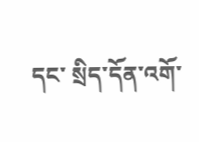དང་ སྲིད་དོན་འགོ་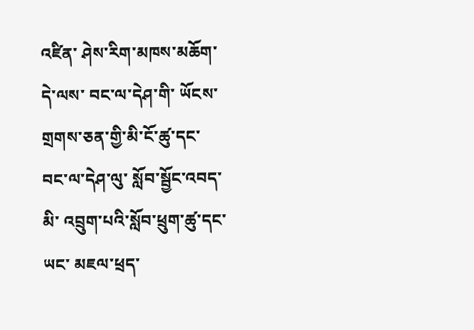འཛིན་ ཤེས་རིག་མཁས་མཆོག་ དེ་ལས་ བང་ལ་དེཤ་གི་ ཡོངས་གྲགས་ཅན་གྱི་མི་ངོ་ཚུ་དང་ བང་ལ་དེཤ་ལུ་ སློབ་སྦྱོང་འབད་མི་ འབྲུག་པའི་སློབ་ཕྲུག་ཚུ་དང་ཡང་ མཇལ་ཕྲད་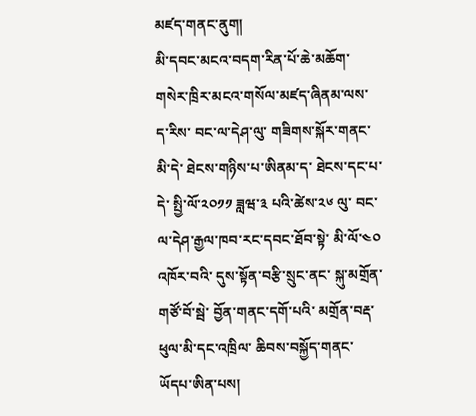མཛད་གནང་ནུག།
མི་དབང་མངའ་བདག་རིན་པོ་ཆེ་མཆོག་ གསེར་ཁྲིར་མངའ་གསོལ་མཛད་ཞིནམ་ལས་ ད་རིས་ བང་ལ་དེཤ་ལུ་ གཟིགས་སྐོར་གནང་མི་དེ་ ཐེངས་གཉིས་པ་ཨིནམ་ད་ ཐེངས་དང་པ་དེ་ སྤྱི་ལོ་༢༠༡༡ ཟླཝ་༣ པའི་ཚེས་༢༦ ལུ་ བང་ལ་དེཤ་རྒྱལ་ཁབ་རང་དབང་ཐོབ་སྟེ་ མི་ལོ་༤༠ འཁོར་བའི་ དུས་སྟོན་བརྩི་སྲུང་ནང་ སྐུ་མགྲོན་གཙོ་བོ་སྦེ་ བྱོན་གནང་དགོ་པའི་ མགྲོན་བརྡ་ཕུལ་མི་དང་འཁྲིལ་ ཆིབས་བསྐྱོད་གནང་ཡོདཔ་ཨིན་པས།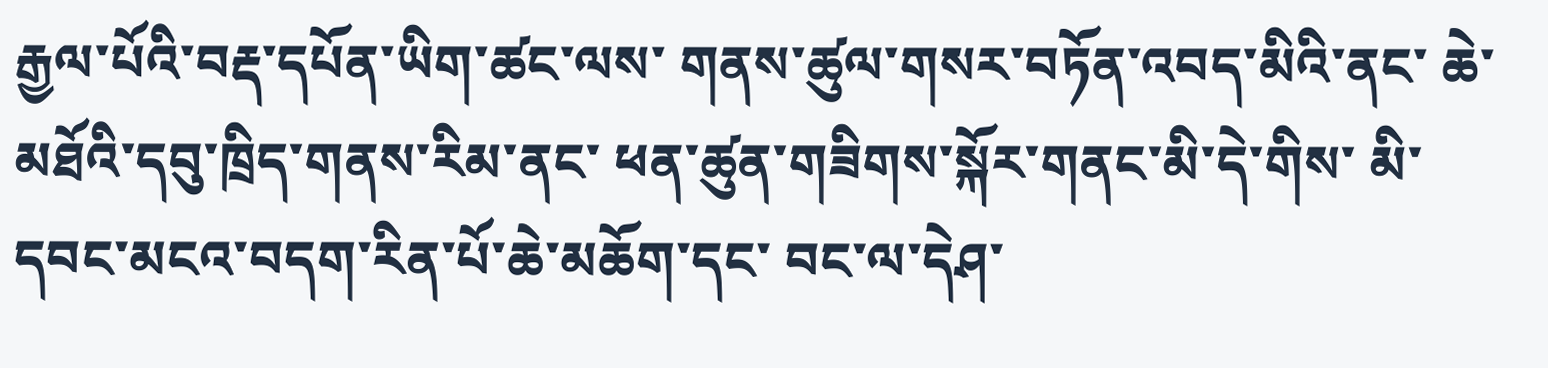རྒྱལ་པོའི་བརྡ་དཔོན་ཡིག་ཚང་ལས་ གནས་ཚུལ་གསར་བཏོན་འབད་མིའི་ནང་ ཆེ་མཐོའི་དབུ་ཁྲིད་གནས་རིམ་ནང་ ཕན་ཚུན་གཟིགས་སྐོར་གནང་མི་དེ་གིས་ མི་དབང་མངའ་བདག་རིན་པོ་ཆེ་མཆོག་དང་ བང་ལ་དེཤ་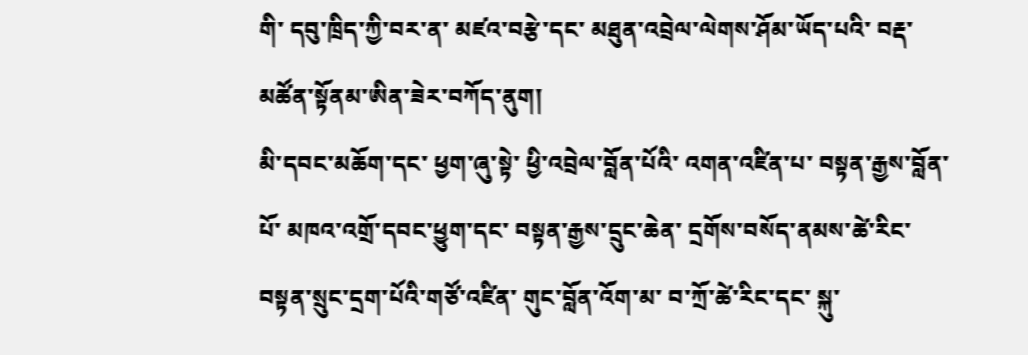གི་ དབུ་ཁྲིད་ཀྱི་བར་ན་ མཛའ་བརྩེ་དང་ མཐུན་འབྲེལ་ལེགས་ཤོམ་ཡོད་པའི་ བརྡ་མཚོན་སྟོནམ་ཨིན་ཟེར་བཀོད་ནུག།
མི་དབང་མཆོག་དང་ ཕྱག་ཞུ་སྟེ་ ཕྱི་འབྲེལ་བློན་པོའི་ འགན་འཛིན་པ་ བསྟན་རྒྱས་བློན་པོ་ མཁའ་འགྲོ་དབང་ཕྱུག་དང་ བསྟན་རྒྱས་དྲུང་ཆེན་ དྲགོས་བསོད་ནམས་ཚེ་རིང་ བསྟན་སྲུང་དྲག་པོའི་གཙོ་འཛིན་ གུང་བློན་འོག་མ་ བ་ཀྲོ་ཚེ་རིང་དང་ སྐུ་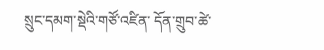སྲུང་དམག་སྡེའི་གཙོ་འཛིན་ དོན་གྲུབ་ཚེ་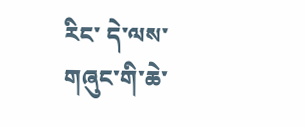རིང་ དེ་ལས་ གཞུང་གི་ཆེ་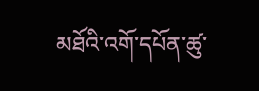མཐོའི་འགོ་དཔོན་ཚུ་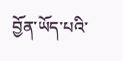བྱོན་ཡོད་པའི་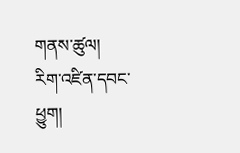གནས་ཚུལ།
རིག་འཛིན་དབང་ཕྱུག།